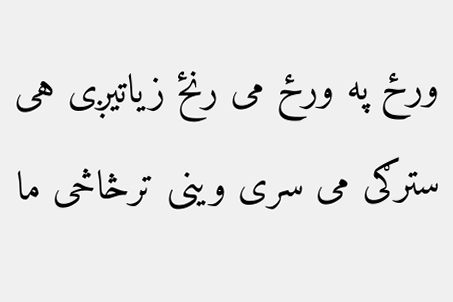ورځ په ورځ می رنځ زیاتیږی هی سترګی می سری وینی ترڅاڅی ما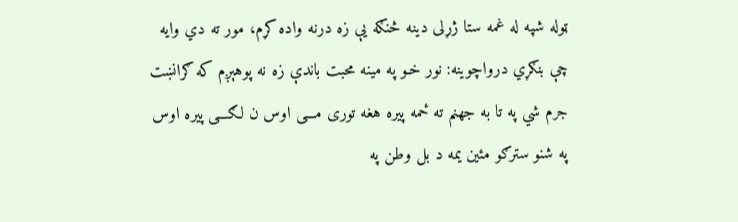ټوله شپه له غمه ستا ژړلی دینه څنګه یې زه درنه واده کړم، مور ته دي وایه چې بنګړي درواچوینه: نور خـو په مینه محبت باندې زه نه پوهېږم که ګرانښت جرم شي په تا به جهنم ته ځمه پیره هغه توری مـــی اوس ن لګـــی پیره اوس په شنو سترګو مئین یمه د بل وطن په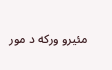مئيرو ورکه د مور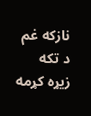نازکه غم د تکه زیړه کړمه